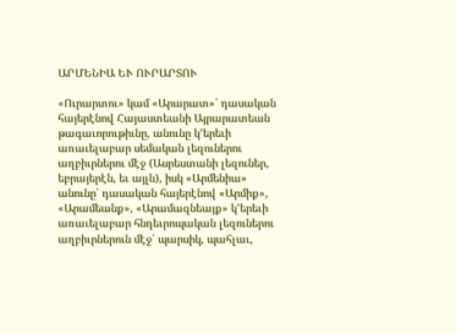ԱՐՄԵՆԻԱ ԵՒ ՈՒՐԱՐՏՈՒ

«Ուրարտու» կամ «Արարատ»՝ դասական հայերէնով Հայաստեանի Այրարատեան թագաւորութիւնը, անունը կ՚երեւի առաւելաբար սեմական լեզուներու աղբիւրներու մէջ (Ասրեստանի լեզուներ, եբրայերէն, եւ այլն), իսկ «Արմենիա» անունը՝ դասական հայերէնով «Արմիք», «Արամեանք», «Արամազնեայք» կ՚երեւի առաւելաբար հնդեւրոպական լեզուներու աղբիւրներուն մէջ՝ պարսիկ, պահլաւ,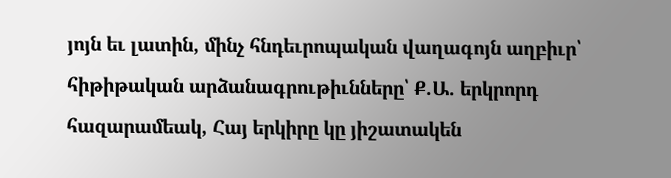յոյն եւ լատին, մինչ հնդեւրոպական վաղագոյն աղբիւր՝ հիթիթական արձանագրութիւնները՝ Ք.Ա. երկրորդ հազարամեակ, Հայ երկիրը կը յիշատակեն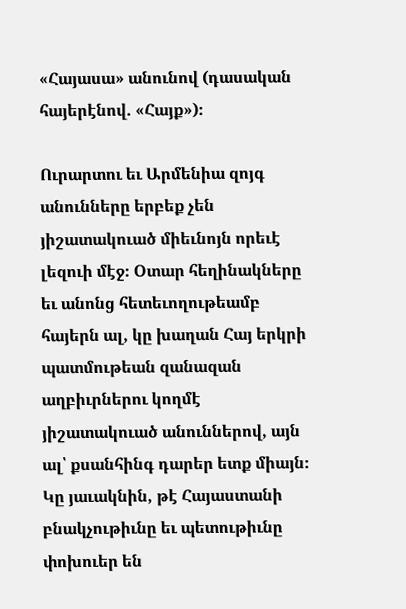«Հայասա» անունով (դասական հայերէնով. «Հայք»)։

Ուրարտու եւ Արմենիա զոյգ անունները երբեք չեն յիշատակուած միեւնոյն որեւէ լեզուի մէջ։ Օտար հեղինակները եւ անոնց հետեւողութեամբ հայերն ալ, կը խաղան Հայ երկրի պատմութեան զանազան աղբիւրներու կողմէ յիշատակուած անուններով, այն ալ՝ քսանհինգ դարեր ետք միայն։ Կը յաւակնին, թէ Հայաստանի բնակչութիւնը եւ պետութիւնը փոխուեր են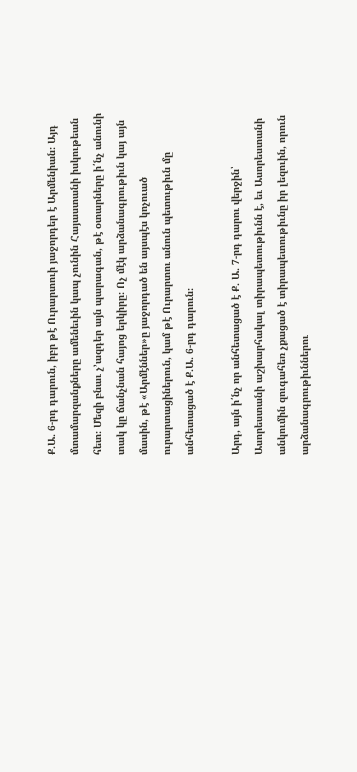Ք.Ա. 6-րդ դարուն, իբր թէ Ուրարտուի յաջորդեր է Արմենիան։ Այդ մտամարզանքները ամենեւին կապ չունին Հայաստանի իսկութեան հետ։ Մեզի բնաւ չ՚ազդեր այն պարագան, թէ օտարները ի՛նչ անունի տակ կը ճանչնան հայոց երկիրը։ Ոչ մէկ արձանագրութիւն կայ այն մասին, թէ «Արմէններ»ը յաջորդած են այսպէս կոչուած ուրարտացիներուն, կամ թէ Ուրարտու անուն պետութիւն մը անհետացած է Ք.Ա. 6-րդ դարուն։

Արդ, այն ի՛նչ որ անհետացած է Ք. Ա. 7-րդ դարու վերջին՝ Ասորեստանի աշխարհակալ տիրապետութիւնն է, եւ Ասորեստանի անկումին զուգահեռ չքացած է տիրապետութիւնը իր լեզուին, որուն արձանագրութիւններու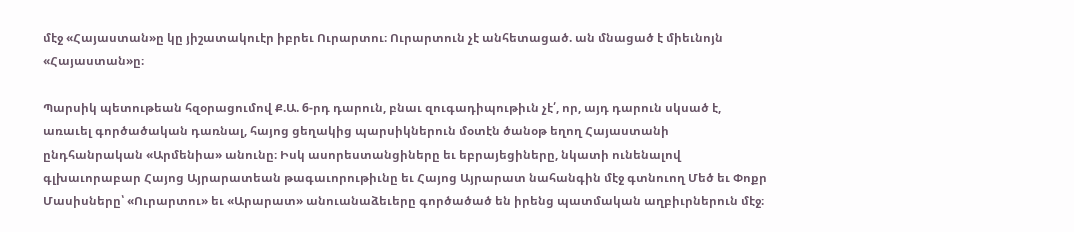մէջ «Հայաստան»ը կը յիշատակուէր իբրեւ Ուրարտու։ Ուրարտուն չէ անհետացած. ան մնացած է միեւնոյն «Հայաստան»ը։

Պարսիկ պետութեան հզօրացումով Ք.Ա. 6-րդ դարուն, բնաւ զուգադիպութիւն չէ՛, որ, այդ դարուն սկսած է, առաւել գործածական դառնալ, հայոց ցեղակից պարսիկներուն մօտէն ծանօթ եղող Հայաստանի ընդհանրական «Արմենիա» անունը։ Իսկ ասորեստանցիները եւ եբրայեցիները, նկատի ունենալով գլխաւորաբար Հայոց Այրարատեան թագաւորութիւնը եւ Հայոց Այրարատ նահանգին մէջ գտնուող Մեծ եւ Փոքր Մասիսները՝ «Ուրարտու» եւ «Արարատ» անուանաձեւերը գործածած են իրենց պատմական աղբիւրներուն մէջ։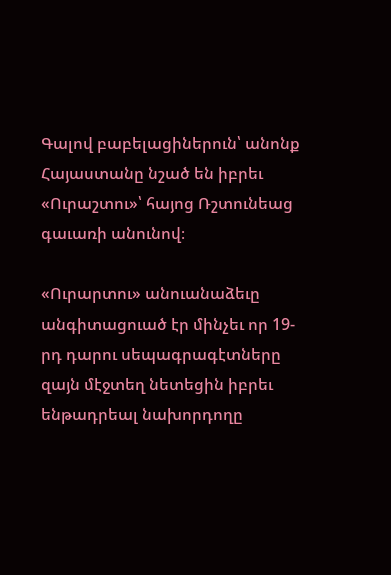Գալով բաբելացիներուն՝ անոնք Հայաստանը նշած են իբրեւ «Ուրաշտու»՝ հայոց Ռշտունեաց գաւառի անունով։

«Ուրարտու» անուանաձեւը անգիտացուած էր մինչեւ որ 19-րդ դարու սեպագրագէտները զայն մէջտեղ նետեցին իբրեւ ենթադրեալ նախորդողը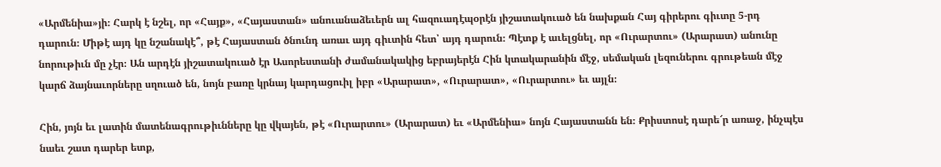«Արմենիա»յի։ Հարկ է նշել, որ «Հայք», «Հայաստան» անուանաձեւերն ալ հազուադէպօրէն յիշատակուած են նախքան Հայ գիրերու գիւտը 5-րդ դարուն։ Միթէ այդ կը նշանակէ՞, թէ Հայաստան ծնունդ առաւ այդ գիւտին հետ՝ այդ դարուն։ Պէտք է աւելցնել, որ «Ուրարտու» (Արարատ) անունը նորութիւն մը չէր։ Ան արդէն յիշատակուած էր Ասորեստանի ժամանակակից եբրայերէն Հին կտակարանին մէջ, սեմական լեզուներու գրութեան մէջ կարճ ձայնաւորները սղուած են, նոյն բառը կրնայ կարդացուիլ իբր «Արարատ», «Ուրարատ», «Ուրարտու» եւ այլն։

Հին, յոյն եւ լատին մատենագրութիւնները կը վկայեն, թէ «Ուրարտու» (Արարատ) եւ «Արմենիա» նոյն Հայաստանն են։ Քրիստոսէ դարե՜ր առաջ, ինչպէս նաեւ շատ դարեր ետք,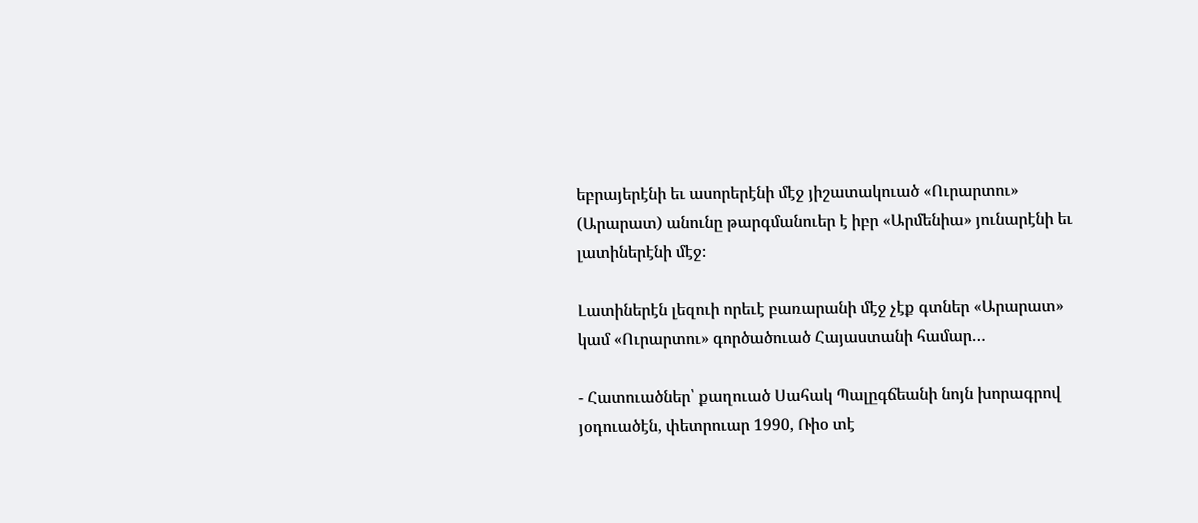եբրայերէնի եւ ասորերէնի մէջ յիշատակուած «Ուրարտու» (Արարատ) անունը թարգմանուեր է իբր «Արմենիա» յունարէնի եւ լատիներէնի մէջ։

Լատիներէն լեզուի որեւէ բառարանի մէջ չէք գտներ «Արարատ» կամ «Ուրարտու» գործածուած Հայաստանի համար…

- Հատուածներ՝ քաղուած Սահակ Պալըգճեանի նոյն խորագրով յօդուածէն, փետրուար 1990, Ռիօ տէ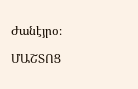Ժանէյրօ։

ՄԱՇՏՈՑ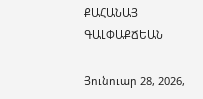ՔԱՀԱՆԱՅ ԳԱԼՓԱՔՃԵԱՆ

Յունուար 28, 2026,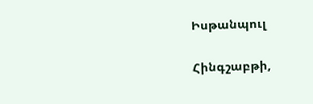Իսթանպուլ

Հինգշաբթի,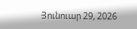Յունուար 29, 2026